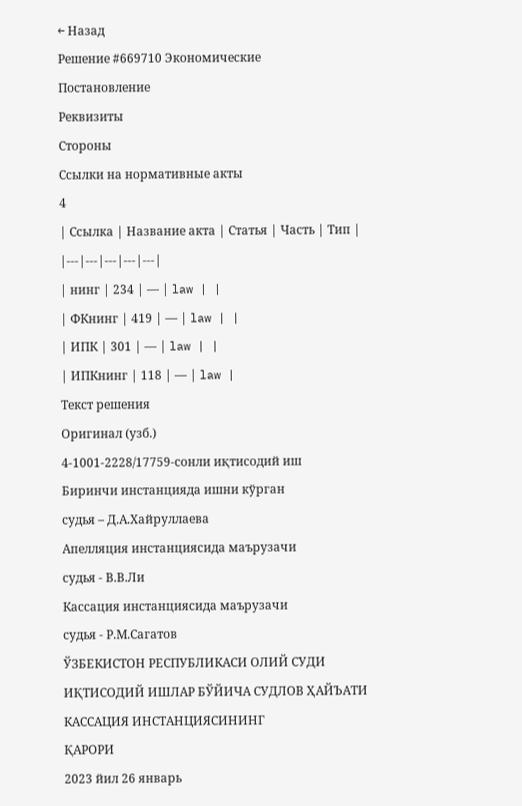← Назад
Решение #669710 Экономические
Постановление
Реквизиты
Стороны
Ссылки на нормативные акты
4
| Ссылка | Название акта | Статья | Часть | Тип |
|---|---|---|---|---|
| нинг | 234 | — | law | |
| ФКнинг | 419 | — | law | |
| ИПК | 301 | — | law | |
| ИПКнинг | 118 | — | law |
Текст решения
Оригинал (узб.)
4-1001-2228/17759-сонли иқтисодий иш
Биринчи инстанцияда ишни кўрган
судья – Д.А.Хайруллаева
Апелляция инстанциясида маърузачи
судья - В.В.Ли
Кассация инстанциясида маърузачи
судья - Р.М.Сагатов
ЎЗБЕКИСТОН РЕСПУБЛИКАСИ ОЛИЙ СУДИ
ИҚТИСОДИЙ ИШЛАР БЎЙИЧА СУДЛОВ ҲАЙЪАТИ
КАССАЦИЯ ИНСТАНЦИЯСИНИНГ
ҚАРОРИ
2023 йил 26 январь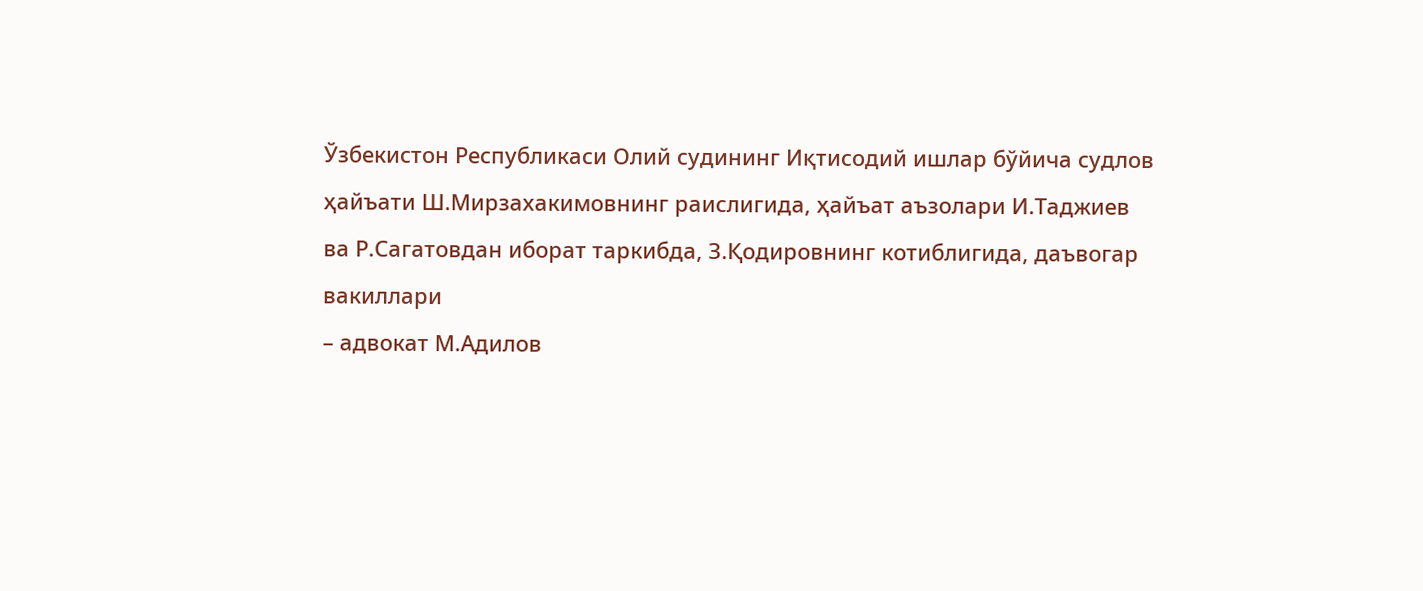Ўзбекистон Республикаси Олий судининг Иқтисодий ишлар бўйича судлов
ҳайъати Ш.Мирзахакимовнинг раислигида, ҳайъат аъзолари И.Таджиев
ва Р.Сагатовдан иборат таркибда, З.Қодировнинг котиблигида, даъвогар вакиллари
– адвокат М.Адилов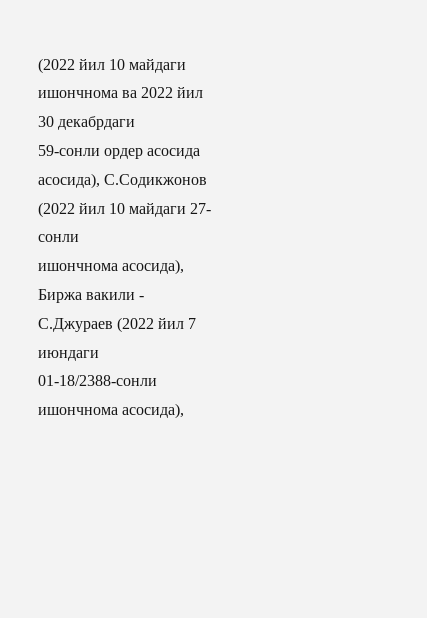(2022 йил 10 майдаги ишончнома ва 2022 йил 30 декабрдаги
59-сонли ордер асосида асосида), С.Содикжонов (2022 йил 10 майдаги 27-сонли
ишончнома асосида), Биржа вакили - С.Джураев (2022 йил 7 июндаги
01-18/2388-сонли ишончнома асосида),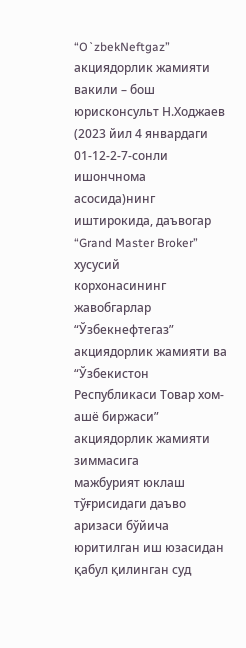“O`zbekNeftgaz” акциядорлик жамияти
вакили – бош юрисконсульт Н.Ходжаев (2023 йил 4 январдаги 01-12-2-7-сонли
ишончнома асосида)нинг иштирокида, даъвогар “Grand Master Broker” хусусий
корхонасининг жавобгарлар “Ўзбекнефтегаз” акциядорлик жамияти ва “Ўзбекистон
Республикаси Товар хом-ашё биржаси” акциядорлик жамияти зиммасига
мажбурият юклаш тўғрисидаги даъво аризаси бўйича юритилган иш юзасидан
қабул қилинган суд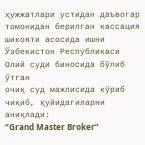ҳужжатлари устидан даъвогар томонидан берилган кассация
шикояти асосида ишни Ўзбекистон Республикаси Олий суди биносида бўлиб ўтган
очиқ суд мажлисида кўриб чиқиб, қуйидагиларни
аниқлади:
“Grand Master Broker”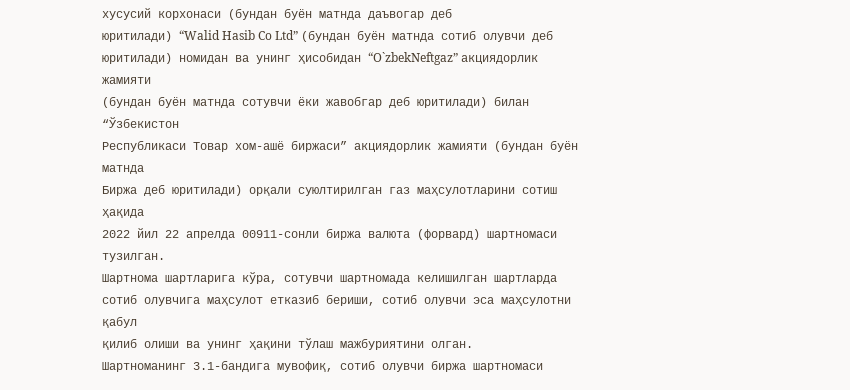хусусий корхонаси (бундан буён матнда даъвогар деб
юритилади) “Walid Hasib Co Ltd” (бундан буён матнда сотиб олувчи деб
юритилади) номидан ва унинг ҳисобидан “O`zbekNeftgaz” акциядорлик жамияти
(бундан буён матнда сотувчи ёки жавобгар деб юритилади) билан “Ўзбекистон
Республикаси Товар хом-ашё биржаси” акциядорлик жамияти (бундан буён матнда
Биржа деб юритилади) орқали суюлтирилган газ маҳсулотларини cотиш ҳақида
2022 йил 22 апрелда 00911-сонли биржа валюта (форвард) шартномаси тузилган.
Шартнома шартларига кўра, сотувчи шартномада келишилган шартларда
сотиб олувчига маҳсулот етказиб бериши, сотиб олувчи эса маҳсулотни қабул
қилиб олиши ва унинг ҳақини тўлаш мажбуриятини олган.
Шартноманинг 3.1-бандига мувофиқ, сотиб олувчи биржа шартномаси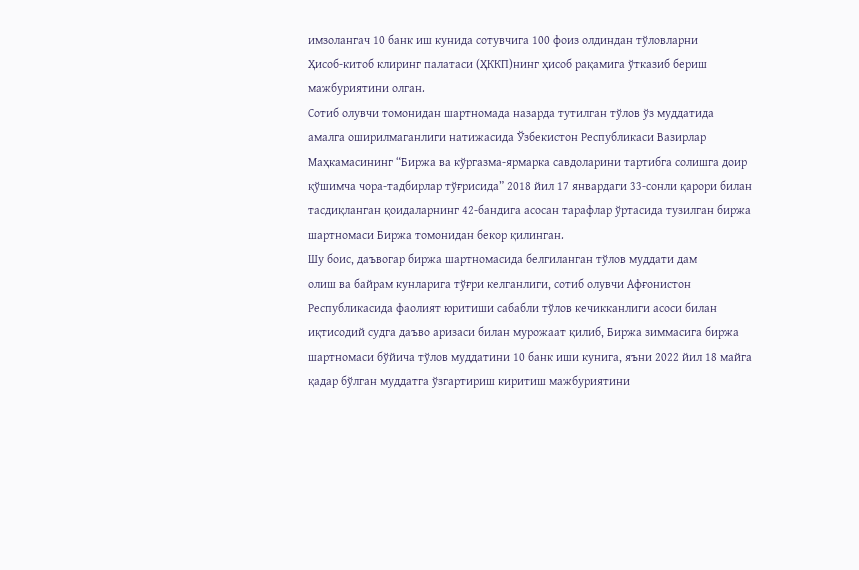имзолангач 10 банк иш кунида сотувчига 100 фоиз олдиндан тўловларни
Ҳисоб-китоб клиринг палатаси (ҲККП)нинг ҳисоб рақамига ўтказиб бериш
мажбуриятини олган.
Сотиб олувчи томонидан шартномада назарда тутилган тўлов ўз муддатида
амалга оширилмаганлиги натижасида Ўзбекистон Республикаси Вазирлар
Маҳкамасининг “Биржа ва кўргазма-ярмарка савдоларини тартибга солишга доир
қўшимча чора-тадбирлар тўғрисида” 2018 йил 17 январдаги 33-сонли қарори билан
тасдиқланган қоидаларнинг 42-бандига асосан тарафлар ўртасида тузилган биржа
шартномаси Биржа томонидан бекор қилинган.
Шу боис, даъвогар биржа шартномасида белгиланган тўлов муддати дам
олиш ва байрам кунларига тўғри келганлиги, сотиб олувчи Афғонистон
Республикасида фаолият юритиши сабабли тўлов кечикканлиги асоси билан
иқтисодий судга даъво аризаси билан мурожаат қилиб, Биржа зиммасига биржа
шартномаси бўйича тўлов муддатини 10 банк иши кунига, яъни 2022 йил 18 майга
қадар бўлган муддатга ўзгартириш киритиш мажбуриятини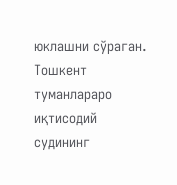юклашни сўраган.
Тошкент туманлараро иқтисодий судининг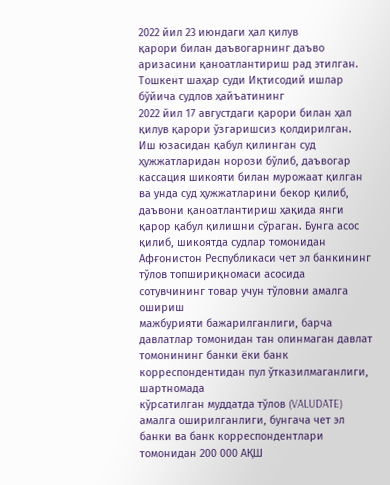2022 йил 23 июндаги ҳал қилув
қарори билан даъвогарнинг даъво аризасини қаноатлантириш рад этилган.
Тошкент шаҳар суди Иқтисодий ишлар бўйича судлов ҳайъатининг
2022 йил 17 августдаги қарори билан ҳал қилув қарори ўзгаришсиз қолдирилган.
Иш юзасидан қабул қилинган суд ҳужжатларидан норози бўлиб, даъвогар
кассация шикояти билан мурожаат қилган ва унда суд ҳужжатларини бекор қилиб,
даъвони қаноатлантириш ҳақида янги қарор қабул қилишни сўраган. Бунга асос
қилиб, шикоятда судлар томонидан Афғонистон Республикаси чет эл банкининг
тўлов топшириқномаси асосида сотувчининг товар учун тўловни амалга ошириш
мажбурияти бажарилганлиги, барча давлатлар томонидан тан олинмаган давлат
томонининг банки ёки банк корреспондентидан пул ўтказилмаганлиги, шартномада
кўрсатилган муддатда тўлов (VALUDATE) амалга оширилганлиги, бунгача чет эл
банки ва банк корреспондентлари томонидан 200 000 АҚШ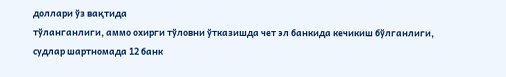доллари ўз вақтида
тўланганлиги, аммо охирги тўловни ўтказишда чет эл банкида кечикиш бўлганлиги,
судлар шартномада 12 банк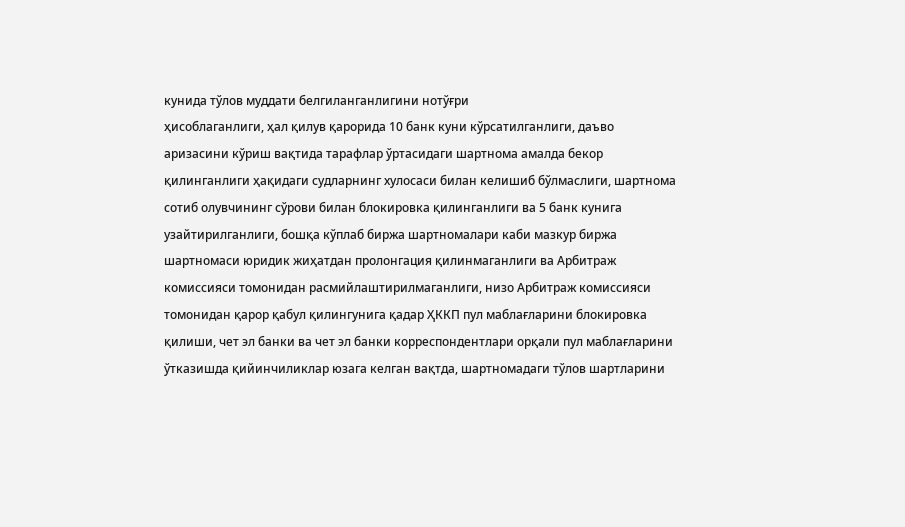кунида тўлов муддати белгиланганлигини нотўғри
ҳисоблаганлиги, ҳал қилув қарорида 10 банк куни кўрсатилганлиги, даъво
аризасини кўриш вақтида тарафлар ўртасидаги шартнома амалда бекор
қилинганлиги ҳақидаги судларнинг хулосаси билан келишиб бўлмаслиги, шартнома
сотиб олувчининг сўрови билан блокировка қилинганлиги ва 5 банк кунига
узайтирилганлиги, бошқа кўплаб биржа шартномалари каби мазкур биржа
шартномаси юридик жиҳатдан пролонгация қилинмаганлиги ва Арбитраж
комиссияси томонидан расмийлаштирилмаганлиги, низо Арбитраж комиссияси
томонидан қарор қабул қилингунига қадар ҲККП пул маблағларини блокировка
қилиши, чет эл банки ва чет эл банки корреспондентлари орқали пул маблағларини
ўтказишда қийинчиликлар юзага келган вақтда, шартномадаги тўлов шартларини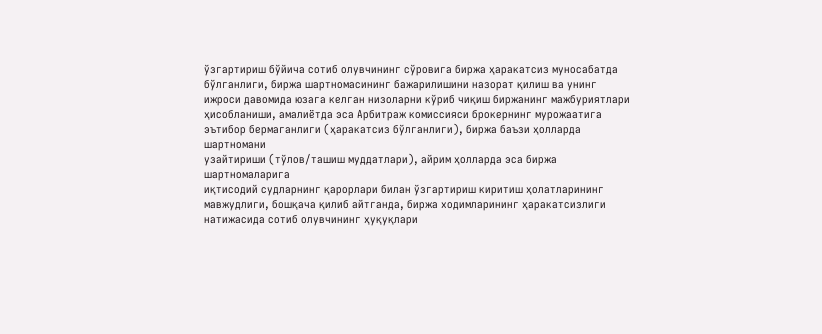ўзгартириш бўйича сотиб олувчининг сўровига биржа ҳаракатсиз муносабатда
бўлганлиги, биржа шартномасининг бажарилишини назорат қилиш ва унинг
ижроси давомида юзага келган низоларни кўриб чиқиш биржанинг мажбуриятлари
ҳисобланиши, амалиётда эса Арбитраж комиссияси брокернинг мурожаатига
эътибор бермаганлиги (ҳаракатсиз бўлганлиги), биржа баъзи ҳолларда шартномани
узайтириши (тўлов/ташиш муддатлари), айрим ҳолларда эса биржа шартномаларига
иқтисодий судларнинг қарорлари билан ўзгартириш киритиш ҳолатларининг
мавжудлиги, бошқача қилиб айтганда, биржа ходимларининг ҳаракатсизлиги
натижасида сотиб олувчининг ҳуқуқлари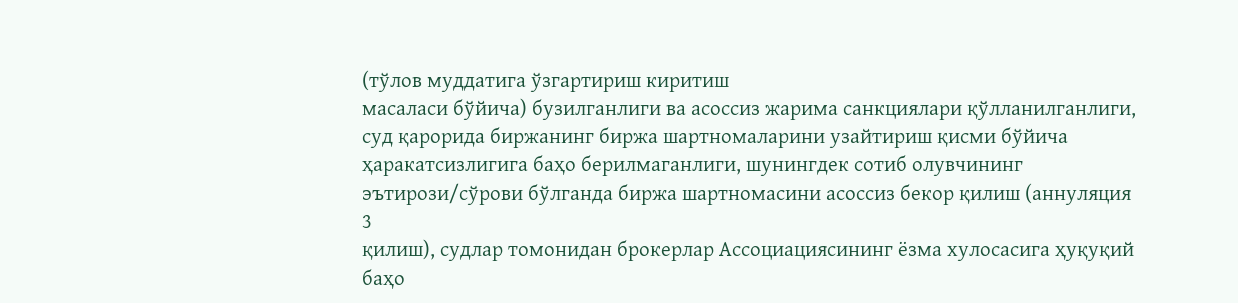(тўлов муддатига ўзгартириш киритиш
масаласи бўйича) бузилганлиги ва асоссиз жарима санкциялари қўлланилганлиги,
суд қарорида биржанинг биржа шартномаларини узайтириш қисми бўйича
ҳаракатсизлигига баҳо берилмаганлиги, шунингдек сотиб олувчининг
эътирози/сўрови бўлганда биржа шартномасини асоссиз бекор қилиш (аннуляция
3
қилиш), судлар томонидан брокерлар Ассоциациясининг ёзма хулосасига ҳуқуқий
баҳо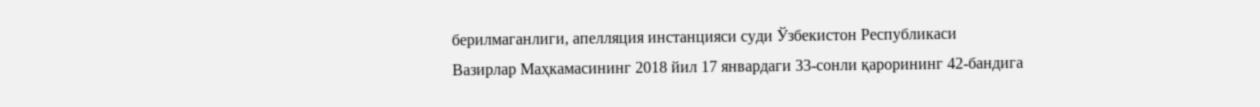берилмаганлиги, апелляция инстанцияси суди Ўзбекистон Республикаси
Вазирлар Маҳкамасининг 2018 йил 17 январдаги 33-сонли қарорининг 42-бандига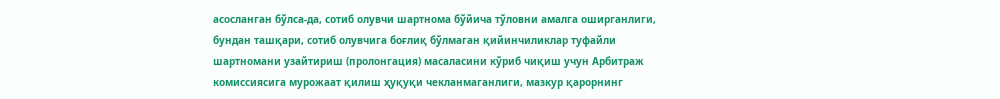асосланган бўлса-да, сотиб олувчи шартнома бўйича тўловни амалга оширганлиги,
бундан ташқари, сотиб олувчига боғлиқ бўлмаган қийинчиликлар туфайли
шартномани узайтириш (пролонгация) масаласини кўриб чиқиш учун Арбитраж
комиссиясига мурожаат қилиш ҳуқуқи чекланмаганлиги, мазкур қарорнинг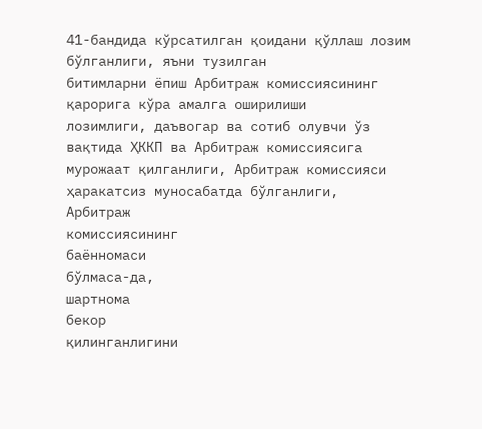41-бандида кўрсатилган қоидани қўллаш лозим бўлганлиги, яъни тузилган
битимларни ёпиш Арбитраж комиссиясининг қарорига кўра амалга оширилиши
лозимлиги, даъвогар ва сотиб олувчи ўз вақтида ҲККП ва Арбитраж комиссиясига
мурожаат қилганлиги, Арбитраж комиссияси ҳаракатсиз муносабатда бўлганлиги,
Арбитраж
комиссиясининг
баённомаси
бўлмаса-да,
шартнома
бекор
қилинганлигини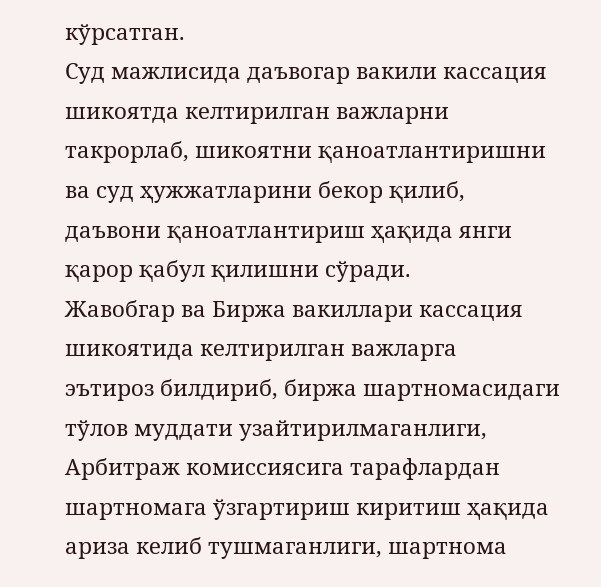кўрсатган.
Суд мажлисида даъвогар вакили кассация шикоятда келтирилган важларни
такрорлаб, шикоятни қаноатлантиришни ва суд ҳужжатларини бекор қилиб,
даъвони қаноатлантириш ҳақида янги қарор қабул қилишни сўради.
Жавобгар ва Биржа вакиллари кассация шикоятида келтирилган важларга
эътироз билдириб, биржа шартномасидаги тўлов муддати узайтирилмаганлиги,
Арбитраж комиссиясига тарафлардан шартномага ўзгартириш киритиш ҳақида
ариза келиб тушмаганлиги, шартнома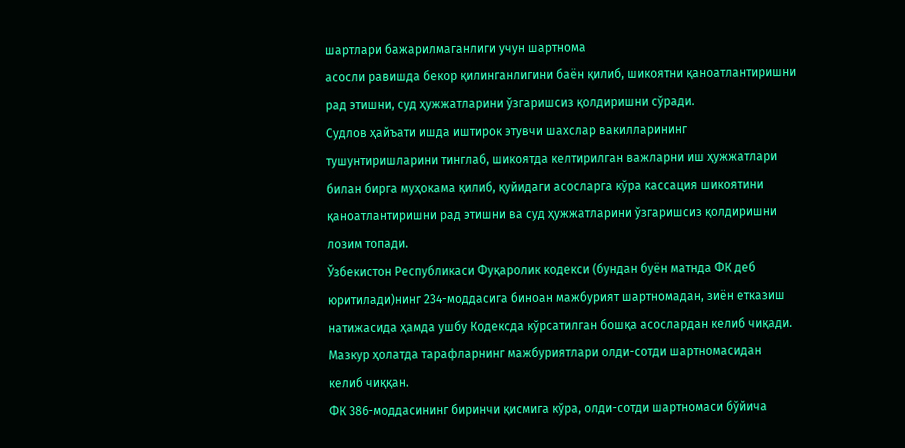шартлари бажарилмаганлиги учун шартнома
асосли равишда бекор қилинганлигини баён қилиб, шикоятни қаноатлантиришни
рад этишни, суд ҳужжатларини ўзгаришсиз қолдиришни сўради.
Судлов ҳайъати ишда иштирок этувчи шахслар вакилларининг
тушунтиришларини тинглаб, шикоятда келтирилган важларни иш ҳужжатлари
билан бирга муҳокама қилиб, қуйидаги асосларга кўра кассация шикоятини
қаноатлантиришни рад этишни ва суд ҳужжатларини ўзгаришсиз қолдиришни
лозим топади.
Ўзбекистон Республикаси Фуқаролик кодекси (бундан буён матнда ФК деб
юритилади)нинг 234-моддасига биноан мажбурият шартномадан, зиён етказиш
натижасида ҳамда ушбу Кодексда кўрсатилган бошқа асослардан келиб чиқади.
Мазкур ҳолатда тарафларнинг мажбуриятлари олди-сотди шартномасидан
келиб чиққан.
ФК 386-моддасининг биринчи қисмига кўра, олди-сотди шартномаси бўйича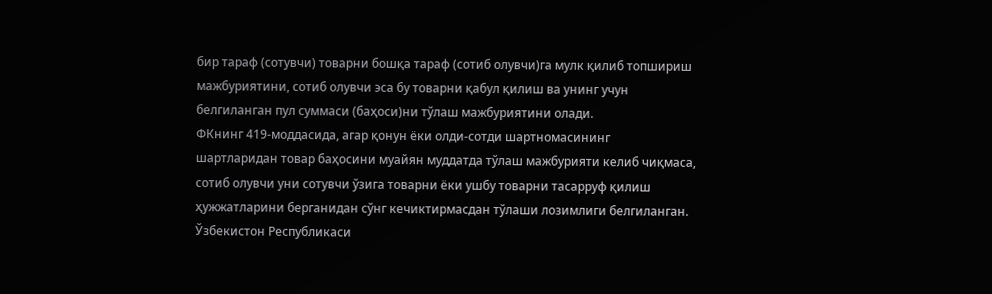бир тараф (сотувчи) товарни бошқа тараф (сотиб олувчи)га мулк қилиб топшириш
мажбуриятини, сотиб олувчи эса бу товарни қабул қилиш ва унинг учун
белгиланган пул суммаси (баҳоси)ни тўлаш мажбуриятини олади.
ФКнинг 419-моддасида, агар қонун ёки олди-сотди шартномасининг
шартларидан товар баҳосини муайян муддатда тўлаш мажбурияти келиб чиқмаса,
сотиб олувчи уни сотувчи ўзига товарни ёки ушбу товарни тасарруф қилиш
ҳужжатларини берганидан сўнг кечиктирмасдан тўлаши лозимлиги белгиланган.
Ўзбекистон Республикаси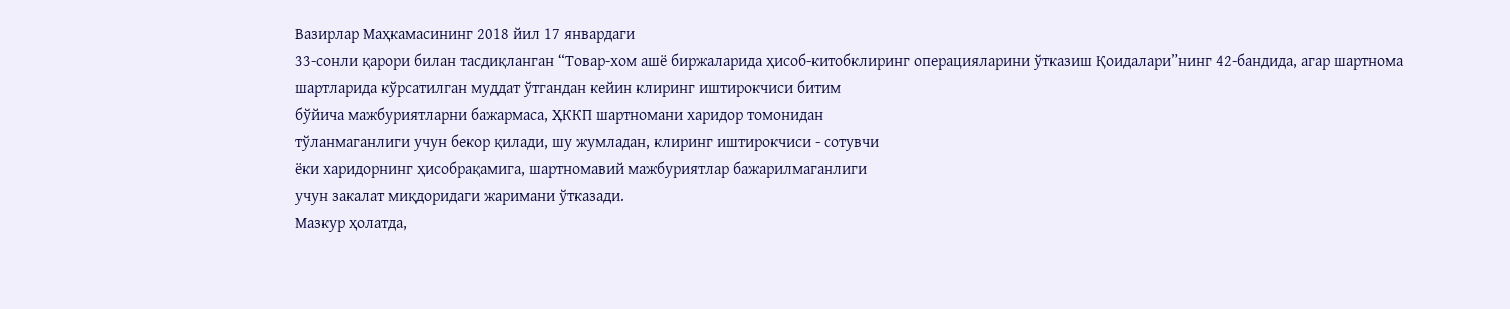Вазирлар Маҳкамасининг 2018 йил 17 январдаги
33-сонли қарори билан тасдиқланган “Товар-хом ашё биржаларида ҳисоб-китобклиринг операцияларини ўтказиш Қоидалари”нинг 42-бандида, агар шартнома
шартларида кўрсатилган муддат ўтгандан кейин клиринг иштирокчиси битим
бўйича мажбуриятларни бажармаса, ҲККП шартномани харидор томонидан
тўланмаганлиги учун бекор қилади, шу жумладан, клиринг иштирокчиси - сотувчи
ёки харидорнинг ҳисобрақамига, шартномавий мажбуриятлар бажарилмаганлиги
учун закалат миқдоридаги жаримани ўтказади.
Мазкур ҳолатда,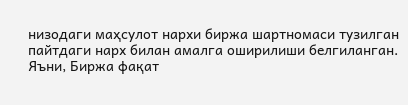низодаги маҳсулот нархи биржа шартномаси тузилган
пайтдаги нарх билан амалга оширилиши белгиланган. Яъни, Биржа фақат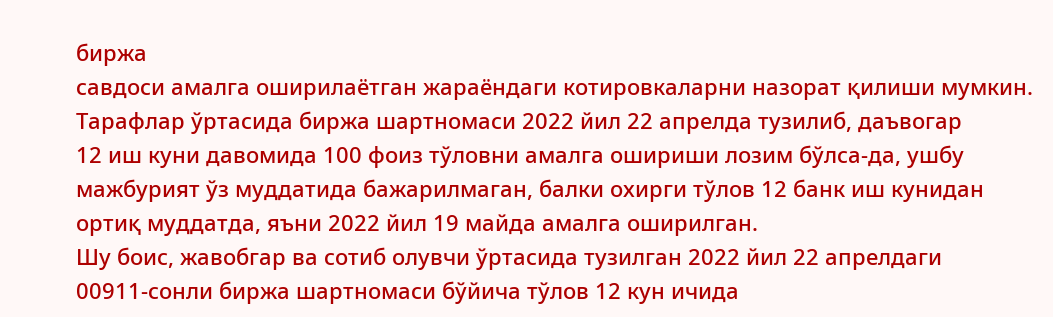биржа
савдоси амалга оширилаётган жараёндаги котировкаларни назорат қилиши мумкин.
Тарафлар ўртасида биржа шартномаси 2022 йил 22 апрелда тузилиб, даъвогар
12 иш куни давомида 100 фоиз тўловни амалга ошириши лозим бўлса-да, ушбу
мажбурият ўз муддатида бажарилмаган, балки охирги тўлов 12 банк иш кунидан
ортиқ муддатда, яъни 2022 йил 19 майда амалга оширилган.
Шу боис, жавобгар ва сотиб олувчи ўртасида тузилган 2022 йил 22 апрелдаги
00911-сонли биржа шартномаси бўйича тўлов 12 кун ичида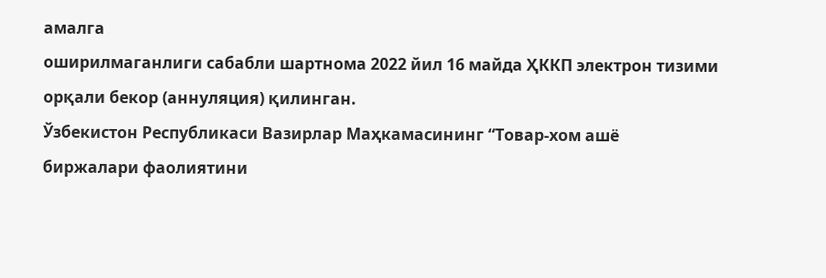амалга
оширилмаганлиги сабабли шартнома 2022 йил 16 майда ҲККП электрон тизими
орқали бекор (аннуляция) қилинган.
Ўзбекистон Республикаси Вазирлар Маҳкамасининг “Товар-хом ашё
биржалари фаолиятини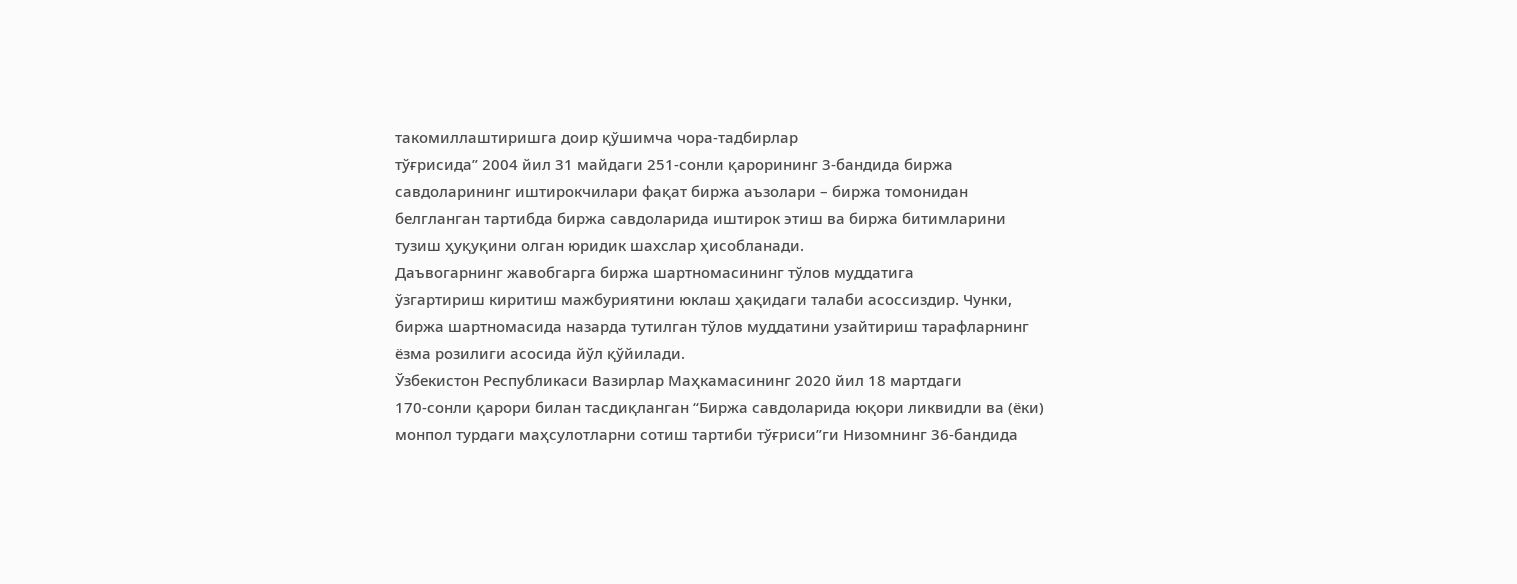такомиллаштиришга доир қўшимча чора-тадбирлар
тўғрисида” 2004 йил 31 майдаги 251-сонли қарорининг 3-бандида биржа
савдоларининг иштирокчилари фақат биржа аъзолари – биржа томонидан
белгланган тартибда биржа савдоларида иштирок этиш ва биржа битимларини
тузиш ҳуқуқини олган юридик шахслар ҳисобланади.
Даъвогарнинг жавобгарга биржа шартномасининг тўлов муддатига
ўзгартириш киритиш мажбуриятини юклаш ҳақидаги талаби асоссиздир. Чунки,
биржа шартномасида назарда тутилган тўлов муддатини узайтириш тарафларнинг
ёзма розилиги асосида йўл қўйилади.
Ўзбекистон Республикаси Вазирлар Маҳкамасининг 2020 йил 18 мартдаги
170-сонли қарори билан тасдиқланган “Биржа савдоларида юқори ликвидли ва (ёки)
монпол турдаги маҳсулотларни сотиш тартиби тўғриси”ги Низомнинг 36-бандида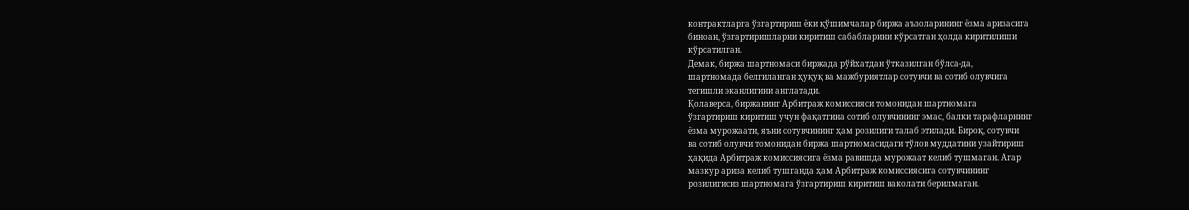контрактларга ўзгартириш ёки қўшимчалар биржа аъзоларининг ёзма аризасига
биноан, ўзгартиришларни киритиш сабабларини кўрсатган ҳолда киритилиши
кўрсатилган.
Демак, биржа шартномаси биржада рўйхатдан ўтказилган бўлса-да,
шартномада белгиланган ҳуқуқ ва мажбуриятлар сотувчи ва сотиб олувчига
тегишли эканлигини англатади.
Қолаверса, биржанинг Арбитраж комиссияси томонидан шартномага
ўзгартириш киритиш учун фақатгина сотиб олувчининг эмас, балки тарафларнинг
ёзма мурожаати, яъни сотувчининг ҳам розилиги талаб этилади. Бироқ, сотувчи
ва сотиб олувчи томонидан биржа шартномасидаги тўлов муддатини узайтириш
ҳақида Арбитраж комиссиясига ёзма равишда мурожаат келиб тушмаган. Агар
мазкур ариза келиб тушганда ҳам Арбитраж комиссиясига сотувчининг
розилигисиз шартномага ўзгартириш киритиш ваколати берилмаган.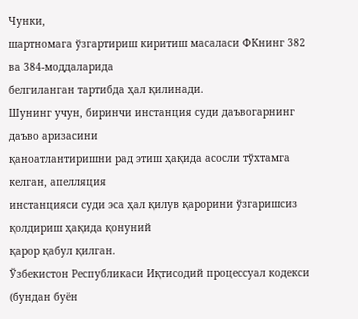Чунки,
шартномага ўзгартириш киритиш масаласи ФКнинг 382 ва 384-моддаларида
белгиланган тартибда ҳал қилинади.
Шунинг учун, биринчи инстанция суди даъвогарнинг даъво аризасини
қаноатлантиришни рад этиш ҳақида асосли тўхтамга келган, апелляция
инстанцияси суди эса ҳал қилув қарорини ўзгаришсиз қолдириш ҳақида қонуний
қарор қабул қилган.
Ўзбекистон Республикаси Иқтисодий процессуал кодекси (бундан буён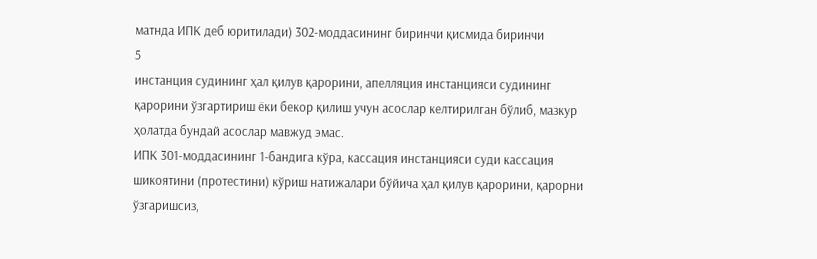матнда ИПК деб юритилади) 302-моддасининг биринчи қисмида биринчи
5
инстанция судининг ҳал қилув қарорини, апелляция инстанцияси судининг
қарорини ўзгартириш ёки бекор қилиш учун асослар келтирилган бўлиб, мазкур
ҳолатда бундай асослар мавжуд эмас.
ИПК 301-моддасининг 1-бандига кўра, кассация инстанцияси суди кассация
шикоятини (протестини) кўриш натижалари бўйича ҳал қилув қарорини, қарорни
ўзгаришсиз,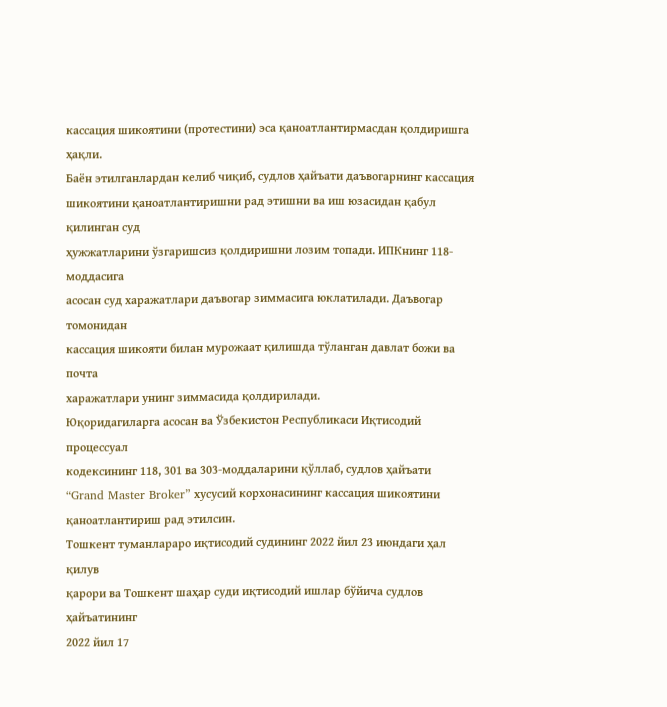кассация шикоятини (протестини) эса қаноатлантирмасдан қолдиришга
ҳақли.
Баён этилганлардан келиб чиқиб, судлов ҳайъати даъвогарнинг кассация
шикоятини қаноатлантиришни рад этишни ва иш юзасидан қабул қилинган суд
ҳужжатларини ўзгаришсиз қолдиришни лозим топади. ИПКнинг 118-моддасига
асосан суд харажатлари даъвогар зиммасига юклатилади. Даъвогар томонидан
кассация шикояти билан мурожаат қилишда тўланган давлат божи ва почта
харажатлари унинг зиммасида қолдирилади.
Юқоридагиларга асосан ва Ўзбекистон Республикаси Иқтисодий процессуал
кодексининг 118, 301 ва 303-моддаларини қўллаб, судлов ҳайъати
“Grand Master Broker” хусусий корхонасининг кассация шикоятини
қаноатлантириш рад этилсин.
Тошкент туманлараро иқтисодий судининг 2022 йил 23 июндаги ҳал қилув
қарори ва Тошкент шаҳар суди иқтисодий ишлар бўйича судлов ҳайъатининг
2022 йил 17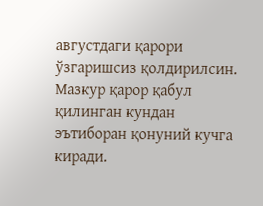августдаги қарори ўзгаришсиз қолдирилсин.
Мазкур қарор қабул қилинган кундан эътиборан қонуний кучга киради.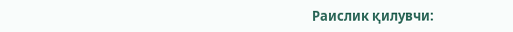Раислик қилувчи: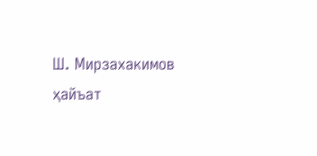Ш. Мирзахакимов
ҳайъат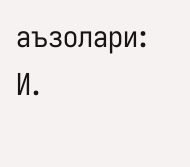аъзолари:
И.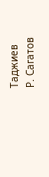Таджиев
Р. Сагатов